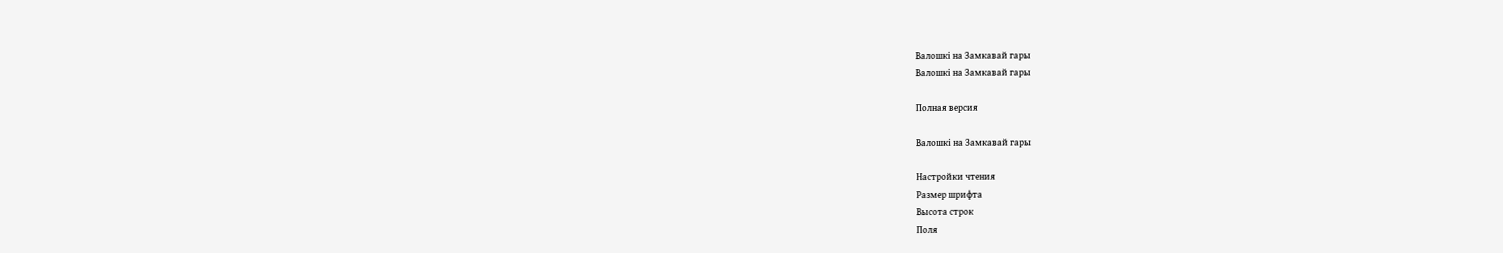Валошкі на Замкавай гары
Валошкі на Замкавай гары

Полная версия

Валошкі на Замкавай гары

Настройки чтения
Размер шрифта
Высота строк
Поля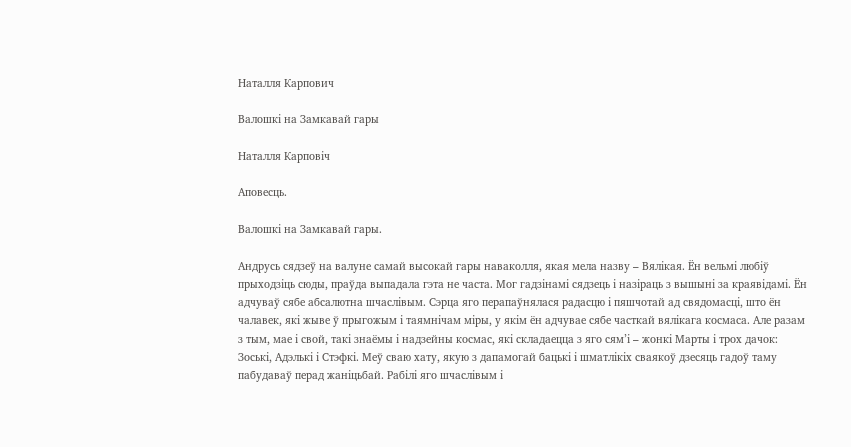Наталля Карпович

Валошкі на Замкавай гары

Наталля Карповіч

Аповесць.

Валошкі на Замкавай гары.

Андрусь сядзеў на валуне самай высокай гары наваколля, якая мела назву – Вялікая. Ён вельмі любіў прыходзіць сюды, праўда выпадала гэта не часта. Мог гадзінамі сядзець і назіраць з вышыні за краявідамі. Ён адчуваў сябе абсалютна шчаслівым. Сэрца яго перапаўнялася радасцю і пяшчотай ад свядомасці, што ён чалавек, які жыве ў прыгожым і таямнічам міры, у якім ён адчувае сябе часткай вялікага космаса. Але разам з тым, мае і свой, такі знаёмы і надзейны космас, які складаецца з яго сям’і – жонкі Марты і трох дачок: Зоські, Адэлькі і Стэфкі. Меў сваю хату, якую з дапамогай бацькі і шматлікіх сваякоў дзесяць гадоў таму пабудаваў перад жаніцьбай. Рабілі яго шчаслівым і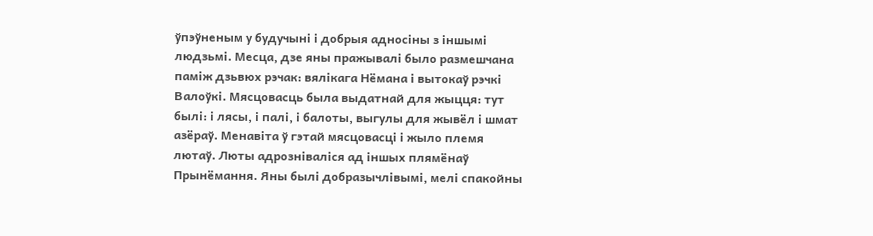ўпэўненым у будучыні і добрыя адносіны з іншымі людзьмі. Месца, дзе яны пражывалі было размешчана паміж дзьвюх рэчак: вялікага Нёмана і вытокаў рэчкі Валоўкі. Мясцовасць была выдатнай для жыцця: тут былі: і лясы, і палі, і балоты, выгулы для жывёл і шмат азёраў. Менавіта ў гэтай мясцовасці і жыло племя лютаў. Люты адрозніваліся ад іншых плямёнаў Прынёмання. Яны былі добразычлівымі, мелі спакойны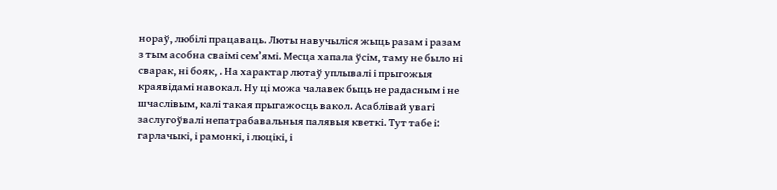нораў, любілі працаваць. Люты навучыліся жыць разам і разам з тым асобна сваімі сем’ямі. Месца хапала ўсім, таму не было ні сварак, ні бояк, . На характар лютаў уплывалі і прыгожыя краявідамі навокал. Ну ці можа чалавек быць не радасным і не шчаслівым, калі такая прыгажосць вакол. Асаблівай увагі заслугоўвалі непатрабавальныя палявыя кветкі. Тут табе і: гарлачыкі, і рамонкі, і люцікі, і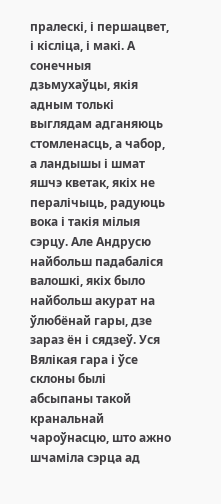пралескі, і першацвет, і кісліца, і макі. А сонечныя дзьмухаўцы, якія адным толькі выглядам адганяюць стомленасць, а чабор, а ландышы і шмат яшчэ кветак, якіх не пералічыць, радуюць вока і такія мілыя сэрцу. Але Андрусю найбольш падабаліся валошкі, якіх было найбольш акурат на ўлюбёнай гары, дзе зараз ён і сядзеў. Уся Вялікая гара і ўсе склоны былі абсыпаны такой кранальнай чароўнасцю, што ажно шчаміла сэрца ад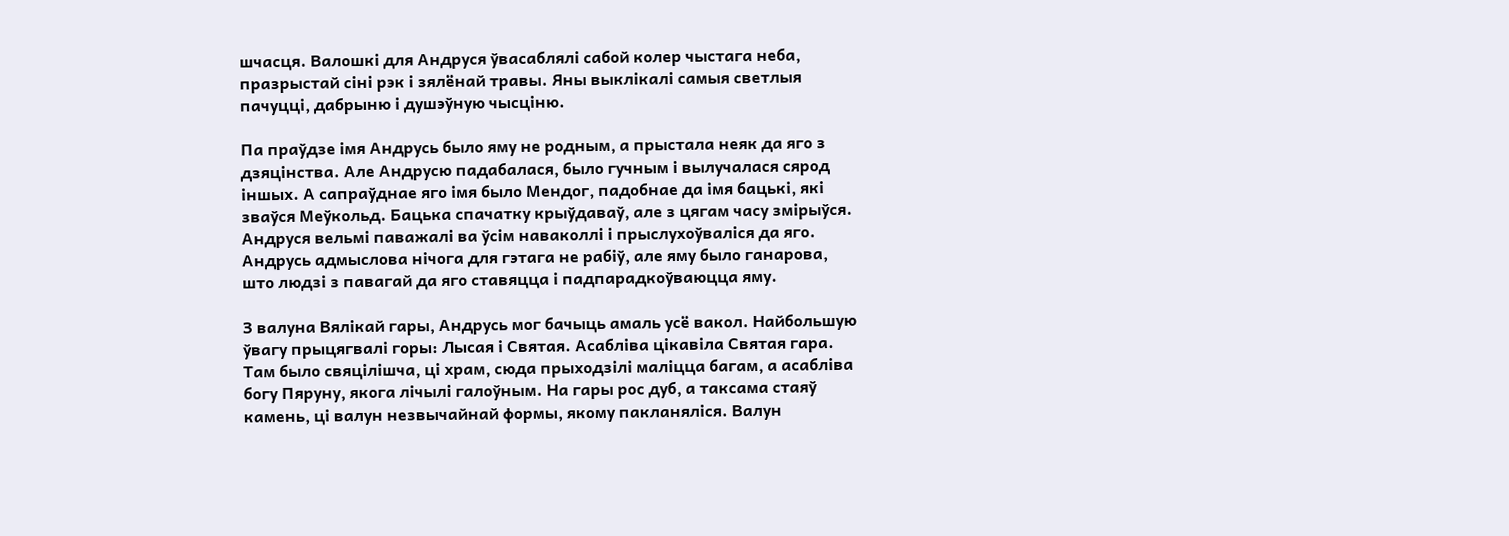шчасця. Валошкі для Андруся ўвасаблялі сабой колер чыстага неба, празрыстай сіні рэк і зялёнай травы. Яны выклікалі самыя светлыя пачуцці, дабрыню і душэўную чысціню.

Па праўдзе імя Андрусь было яму не родным, а прыстала неяк да яго з дзяцінства. Але Андрусю падабалася, было гучным і вылучалася сярод іншых. А сапраўднае яго імя было Мендог, падобнае да імя бацькі, які зваўся Меўкольд. Бацька спачатку крыўдаваў, але з цягам часу змірыўся. Андруся вельмі паважалі ва ўсім наваколлі і прыслухоўваліся да яго. Андрусь адмыслова нічога для гэтага не рабіў, але яму было ганарова, што людзі з павагай да яго ставяцца і падпарадкоўваюцца яму.

З валуна Вялікай гары, Андрусь мог бачыць амаль усё вакол. Найбольшую ўвагу прыцягвалі горы: Лысая і Святая. Асабліва цікавіла Святая гара. Там было свяцілішча, ці храм, сюда прыходзілі маліцца багам, а асабліва богу Пяруну, якога лічылі галоўным. На гары рос дуб, а таксама стаяў камень, ці валун незвычайнай формы, якому пакланяліся. Валун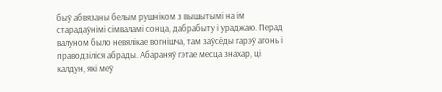быў абвязаны белым рушніком з вышытымі на ім старадаўнімі сімваламі сонца, дабрабыту і ураджаю. Перад валуном было невялікае вогнішча, там заўсёды гарэў агонь і праводзіліся абрады. Абараняў гэтае месца знахар, ці калдун, які меў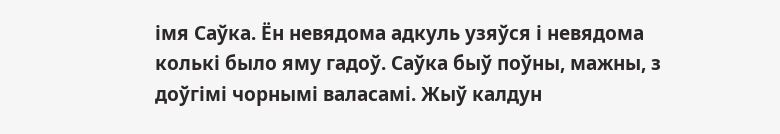імя Саўка. Ён невядома адкуль узяўся і невядома колькі было яму гадоў. Саўка быў поўны, мажны, з доўгімі чорнымі валасамі. Жыў калдун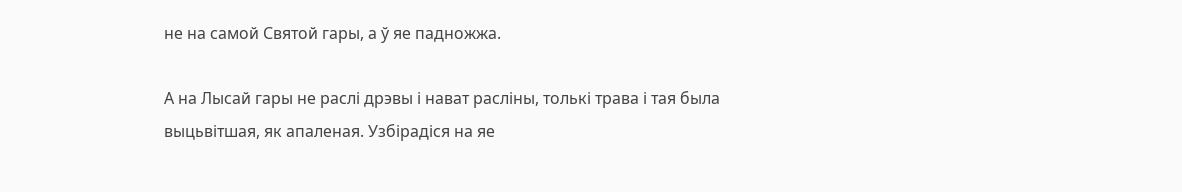не на самой Святой гары, а ў яе падножжа.

А на Лысай гары не раслі дрэвы і нават расліны, толькі трава і тая была выцьвітшая, як апаленая. Узбірадіся на яе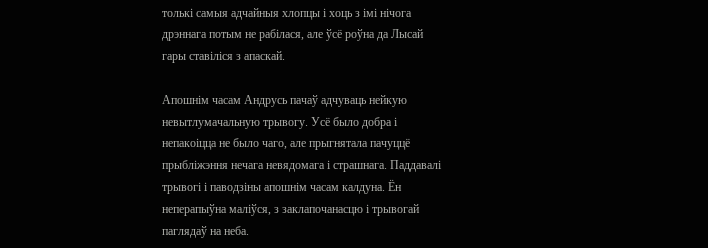толькі самыя адчайныя хлопцы і хоць з імі нічога дрэннага потым не рабілася, але ўсё роўна да Лысай гары ставіліся з апаскай.

Апошнім часам Андрусь пачаў адчуваць нейкую невытлумачальную трывогу. Усё было добра і непакоіцца не было чаго, але прыгнятала пачуццё прыбліжэння нечага невядомага і страшнага. Паддавалі трывогі і паводзіны апошнім часам калдуна. Ён неперапыўна маліўся, з заклапочанасцю і трывогай паглядаў на неба.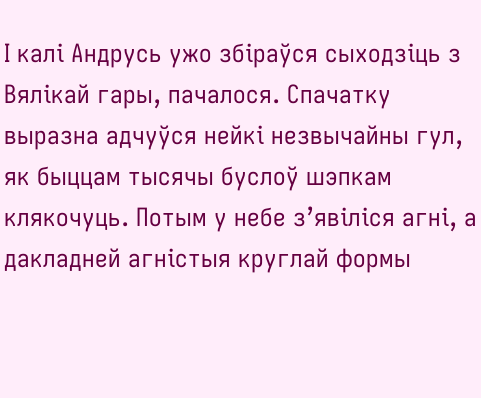І калі Андрусь ужо збіраўся сыходзіць з Вялікай гары, пачалося. Спачатку выразна адчуўся нейкі незвычайны гул, як быццам тысячы буслоў шэпкам клякочуць. Потым у небе з’явіліся агні, а дакладней агністыя круглай формы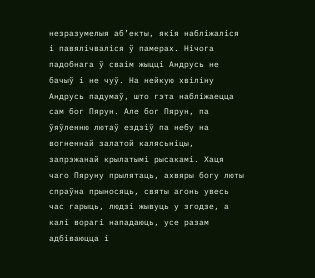незразумелыя аб’екты, якія набліжаліся і павялічваліся ў памерах. Нічога падобнага ў сваім жыцці Андрусь не бачыў і не чуў. На нейкую хвіліну Андрусь падумаў, што гэта набліжаецца сам бог Пярун. Але бог Пярун, па ўяўленню лютаў ездзіў па небу на вогненнай залатой калясьніцы, запрэжанай крылатымі рысакамі. Хаця чаго Пяруну прылятаць, ахвяры богу люты спраўна прыносяць, святы агонь увесь час гарыць, людзі жывуць у згодзе, а калі ворагі нападаюць, усе разам адбіваюцца і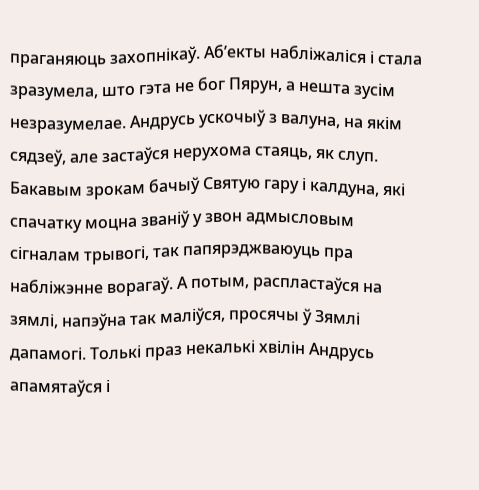праганяюць захопнікаў. Аб’екты набліжаліся і стала зразумела, што гэта не бог Пярун, а нешта зусім незразумелае. Андрусь ускочыў з валуна, на якім сядзеў, але застаўся нерухома стаяць, як слуп. Бакавым зрокам бачыў Святую гару і калдуна, які спачатку моцна званіў у звон адмысловым сігналам трывогі, так папярэджваюуць пра набліжэнне ворагаў. А потым, распластаўся на зямлі, напэўна так маліўся, просячы ў Зямлі дапамогі. Толькі праз некалькі хвілін Андрусь апамятаўся і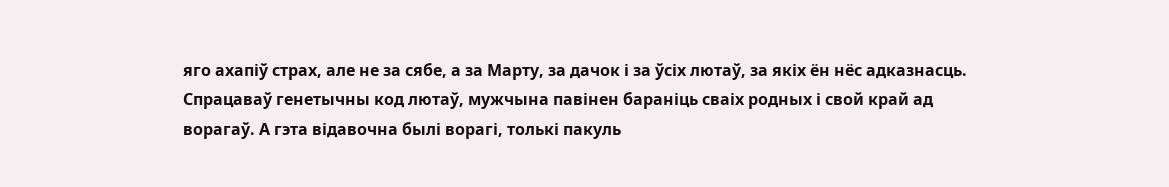яго ахапіў страх, але не за сябе, а за Марту, за дачок і за ўсіх лютаў, за якіх ён нёс адказнасць. Спрацаваў генетычны код лютаў, мужчына павінен бараніць сваіх родных і свой край ад ворагаў. А гэта відавочна былі ворагі, толькі пакуль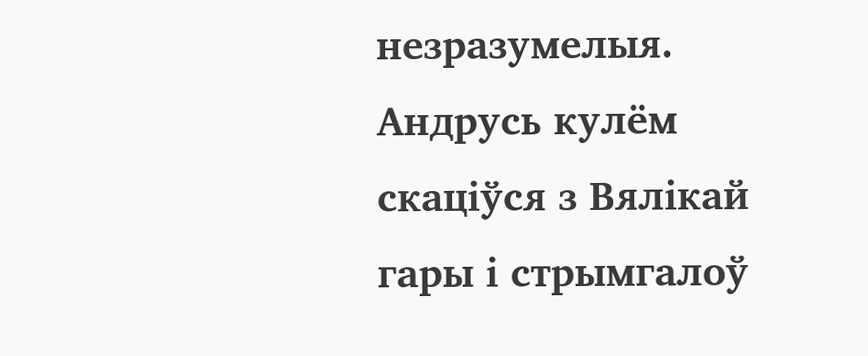незразумелыя. Андрусь кулём скаціўся з Вялікай гары і стрымгалоў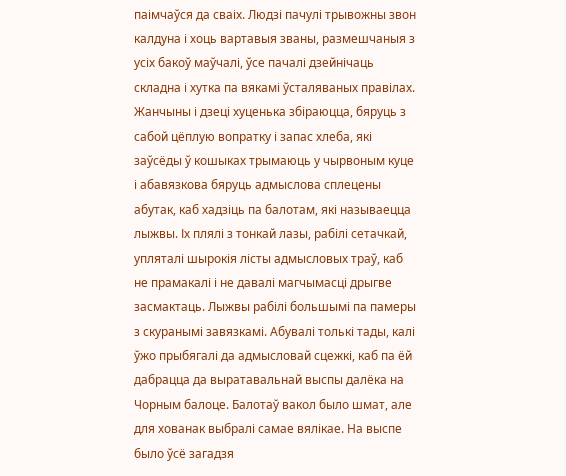паімчаўся да сваіх. Людзі пачулі трывожны звон калдуна і хоць вартавыя званы, размешчаныя з усіх бакоў маўчалі, ўсе пачалі дзейнічаць складна і хутка па вякамі ўсталяваных правілах. Жанчыны і дзеці хуценька збіраюцца, бяруць з сабой цёплую вопратку і запас хлеба, які заўсёды ў кошыках трымаюць у чырвоным куце і абавязкова бяруць адмыслова сплецены абутак, каб хадзіць па балотам, які называецца лыжвы. Іх плялі з тонкай лазы, рабілі сетачкай, упляталі шырокія лісты адмысловых траў, каб не прамакалі і не давалі магчымасці дрыгве засмактаць. Лыжвы рабілі большымі па памеры з скуранымі завязкамі. Абувалі толькі тады, калі ўжо прыбягалі да адмысловай сцежкі, каб па ёй дабрацца да выратавальнай выспы далёка на Чорным балоце. Балотаў вакол было шмат, але для хованак выбралі самае вялікае. На выспе было ўсё загадзя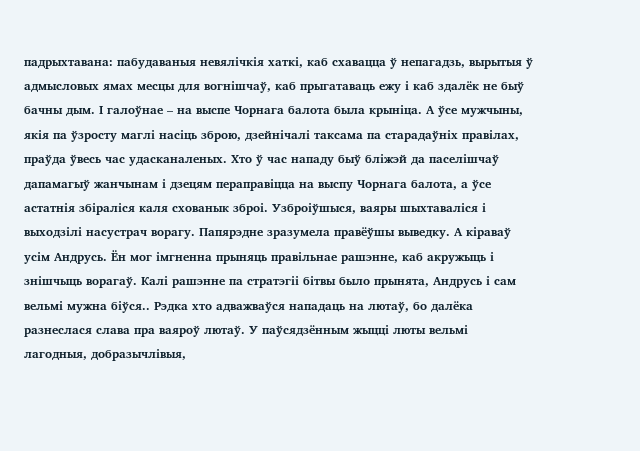падрыхтавана: пабудаваныя невялічкія хаткі, каб схавацца ў непагадзь, вырытыя ў адмысловых ямах месцы для вогнішчаў, каб прыгатаваць ежу і каб здалёк не быў бачны дым. І галоўнае – на выспе Чорнага балота была крыніца. А ўсе мужчыны, якія па ўзросту маглі насіць зброю, дзейнічалі таксама па старадаўніх правілах, праўда ўвесь час удасканаленых. Хто ў час нападу быў бліжэй да паселішчаў дапамагыў жанчынам і дзецям пераправіцца на выспу Чорнага балота, а ўсе астатнія збіраліся каля схованык зброі. Узброіўшыся, ваяры шыхтаваліся і выходзілі насустрач ворагу. Папярэдне зразумела правёўшы выведку. А кіраваў усім Андрусь. Ён мог імгненна прыняць правільнае рашэнне, каб акружыць і знішчыць ворагаў. Калі рашэнне па стратэгіі бітвы было прынята, Андрусь і сам вельмі мужна біўся.. Рэдка хто адважваўся нападаць на лютаў, бо далёка разнеслася слава пра ваяроў лютаў. У паўсядзённым жыцці люты вельмі лагодныя, добразычлівыя,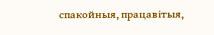спакойныя, працавітыя,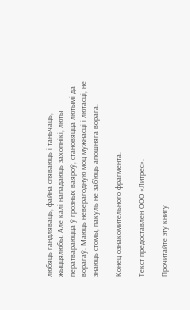любяць гандляваць, файна спяваюць і таньчаць, жыццялюбы. Але калі нападаюць захопнікі, люты ператвараюцца ў грозных ваяроў, становяцца лютымі да ворагаў. Маюць неверагодную моц мужнасці і лютасці, не знаюць стомы, пакуль не заб’юць апошняга ворага.

Конец ознакомительного фрагмента.

Текст предоставлен ООО «Литрес».

Прочитайте эту книгу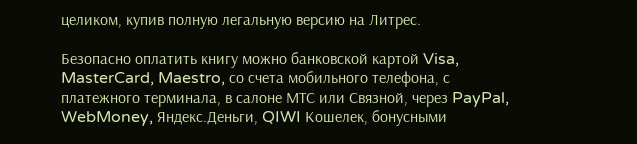целиком, купив полную легальную версию на Литрес.

Безопасно оплатить книгу можно банковской картой Visa, MasterCard, Maestro, со счета мобильного телефона, с платежного терминала, в салоне МТС или Связной, через PayPal, WebMoney, Яндекс.Деньги, QIWI Кошелек, бонусными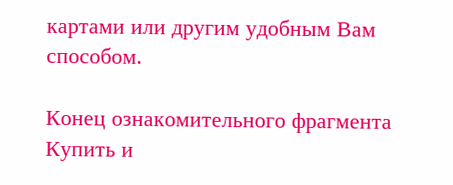картами или другим удобным Вам способом.

Конец ознакомительного фрагмента
Купить и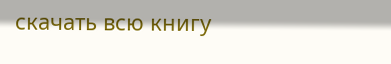скачать всю книгу